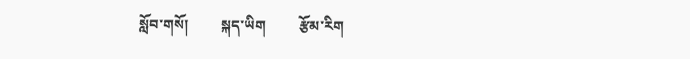སློབ་གསོ།         སྐད་ཡིག         རྩོམ་རིག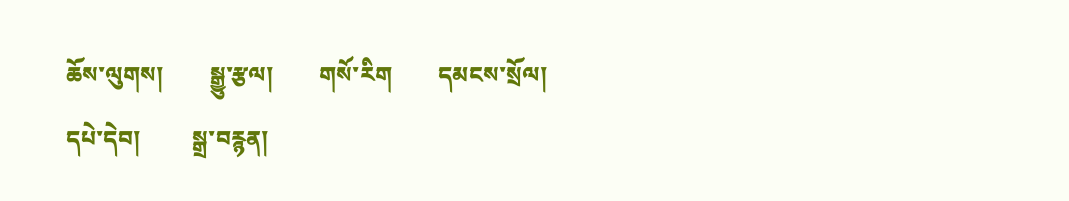ཆོས་ལུགས།        སྒྱུ་རྩལ།        གསོ་རིག        དམངས་སྲོལ།        དཔེ་དེབ།         སྒྲ་བརྙན།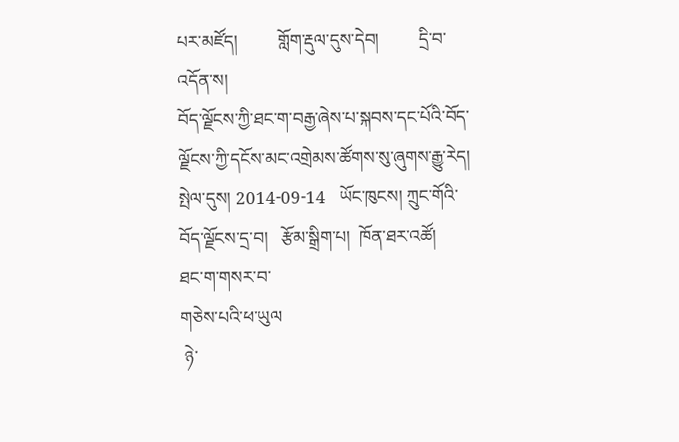པར་མཛོད།         གློག་རྡུལ་དུས་དེབ།         དྲི་བ་འདོན་ས།
བོད་ལྗོངས་ཀྱི་ཐང་ག་བརྒྱ་ཞེས་པ་སྐབས་དང་པོའི་བོད་ལྗོངས་ཀྱི་དངོས་མང་འགྲེམས་ཚོགས་སུ་ཞུགས་རྒྱུ་རེད།
སྤེལ་དུས། 2014-09-14   ཡོང་ཁུངས། ཀྲུང་གོའི་བོད་ལྗོངས་དྲ་བ།   རྩོམ་སྒྲིག་པ།  ཁོན་ཐར་འཚོ།
ཐང་ག་གསར་བ་
གཅེས་པའི་ཕ་ཡུལ
 ཉེ་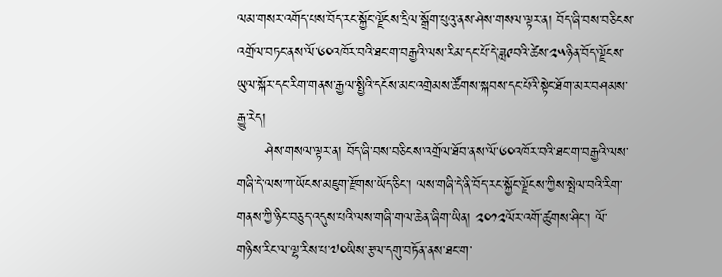ལམ་གསར་འགོད་པས་བོད་རང་སྐྱོང་ལྗོངས་དྲིལ་སྒྲོག་པུའུ་ནས་ཤེས་གསལ་ལྟར་ན། བོད་ཞི་བས་བཅིངས་འགྲོལ་བཏང་ནས་ལོ་༦༠འཁོར་བའི་ཐང་ག་བརྒྱའི་ལས་རིམ་དང་པོ་དེ་ཟླ༩བའི་ཚེས་༢༥ཉིན་བོད་ལྗོངས་ཡུལ་སྐོར་དང་རིག་གནས་རྒྱལ་སྤྱིའི་དངོས་མང་འགྲེམས་ཚོགས་སྐབས་དང་པོའི་སྟེང་ཐོག་མར་བཤམས་རྒྱུ་རེད།
      ཤེས་གསལ་ལྟར་ན། བོད་ཞི་བས་བཅིངས་འགྲོལ་ཐོབ་ནས་ལོ་༦༠འཁོར་བའི་ཐང་ག་བརྒྱའི་ལས་གཞི་དེ་ལས་ཀ་ཡོངས་མཇུག་རྫོགས་ཡོད་ཅིང་། ལས་གཞི་དེ་ནི་བོད་རང་སྐྱོང་ལྗོངས་ཀྱིས་སྤེལ་བའི་རིག་གནས་ཀྱི་ཉིང་བཅུད་འདུས་པའི་ལས་གཞི་གལ་ཆེན་ཞིག་ཡིན། ༢༠༡༢ལོར་འགོ་ཚུགས་ཤིང་། ལོ་གཉིས་རིང་ལ་ལྷ་རིས་པ་༧༠ཡིས་རྩལ་དགུ་བཏོན་ནས་ཐང་ག་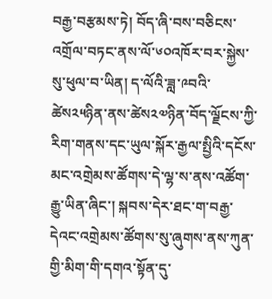བརྒྱ་བརྩམས་ཏེ། བོད་ཞི་བས་བཅིངས་འགྲོལ་བཏང་ནས་ལོ་༦༠འཁོར་བར་སྐྱེས་སུ་ཕུལ་བ་ཡིན། ད་ལོའི་ཟླ་༩བའི་ཚེས༢༥ཉིན་ནས་ཚེས༢༧ཉིན་བོད་ལྗོངས་ཀྱི་རིག་གནས་དང་ཡུལ་སྐོར་རྒྱལ་སྤྱིའི་དངོས་མང་འགྲེམས་ཚོགས་དེ་ལྷ་ས་ནས་འཚོག་རྒྱུ་ཡིན་ཞིང་། སྐབས་དེར་ཐང་ག་བརྒྱ་དེའང་འགྲེམས་ཚོགས་སུ་ཞུགས་ནས་ཀུན་གྱི་མིག་གི་དགའ་སྟོན་དུ་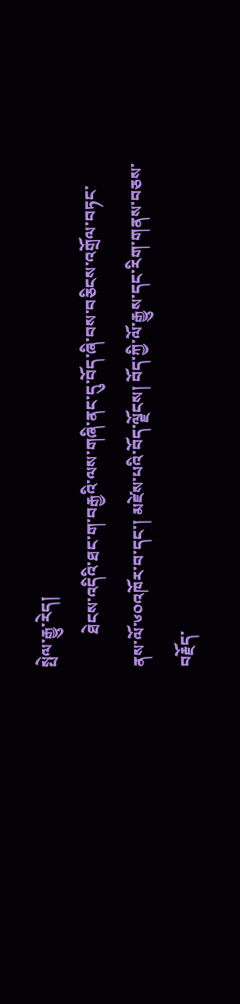སྤེལ་རྒྱུ་རེད།
        ཐེངས་འདིའི་ཐང་ག་བརྒྱའི་ལས་གཞི་ནང་དུ་བོད་ཞི་བས་བཅིངས་འགྲོལ་བཏང་ནས་ལོ་༦༠འཁོར་བ་དང་། མཛེས་པའི་བོད་ལྗོངས། བོད་ཀྱི་ལོ་རྒྱུས་དང་རིག་གནས་བཅས་བརྗོད་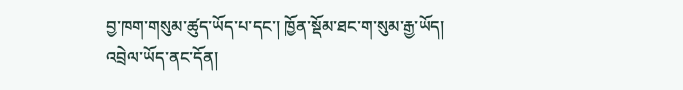བྱ་ཁག་གསུམ་ཚུད་ཡོད་པ་དང་། ཁྱོན་སྡོམ་ཐང་ག་སུམ་རྒྱ་ཡོད།
འབྲེལ་ཡོད་ནང་དོན།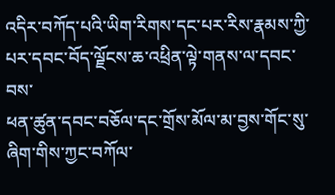འདིར་བཀོད་པའི་ཡིག་རིགས་དང་པར་རིས་རྣམས་ཀྱི་པར་དབང་བོད་ལྗོངས་ཆ་འཕྲིན་ལྟེ་གནས་ལ་དབང་བས་
ཕན་ཚུན་དབང་བཅོལ་དང་གྲོས་མོལ་མ་བྱས་གོང་སུ་ཞིག་གིས་ཀྱང་བཀོལ་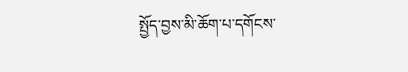སྤྱོད་བྱས་མི་ཆོག་པ་དགོངས་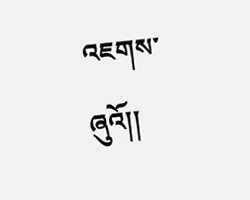འཇགས་ཞུའོ།།